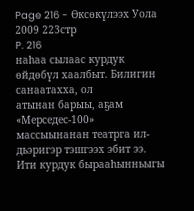Page 216 - Өксөкүлээх Уола 2009 223стр
P. 216
наһаа сылаас курдук өйдөбүл хаалбыт. Билигин санаатахха, ол
атынан барыы, аҕам «Мерседес-100» массыынанан театрга ил-
дьэригэр тэшгээх эбит ээ. Ити курдук бырааһынньыгы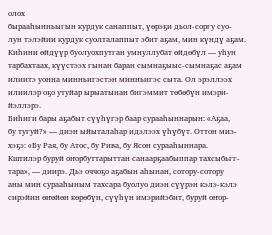олох
бырааһынньыгын курдук санаппыт, үөрэҕи дьол-соргу суо-
лун тэлэйии курдук суолталаппыт эбит аҕам, мин күндү аҕам.
Киһини өйдүүр буолуохпутган умнуллубат өйдөбүл — уһун
тарбахтаах, күүстээх гынан баран сымнаҕыыс-сымнаҕас аҕам
илиитэ уонна минньигэстэн минньигэс сыта. Ол эрэллээх
илиилэр оҕо утуйар ырыатынан бигэммит төбөбүн имэри-
йэллэрэ.
Биһиги бары аҕабыт сүүһүгэр баар сурааһыннарын: «Аҕаа,
бу тугуй?» — диэн ыйыталаһар идэлээх үһүбүт. Оттон миэ-
хэҕэ: «Бу Рая, бу Атос, бу Рива, бу Ясон сурааһыннара.
Кштилэр буруй оҥорбуттарыттан санаарҕаабыппар тахсыбьгг-
тара», — диирэ. Дьэ оччоҕо аҕабын аһынан, сотору-сотору
аны мин сурааһыным тахсара буолуо диэн сүүрэн кэлэ-кэлэ
сирэйин өҥөйөн көрөбүн, сүүһүн имэрийэбит, буруй оҥор-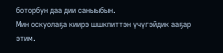боторбун даа дии саныыбын.
Мин оскуолаҕа киирэ шшкпиттэн үчүгэйдик ааҕар этим.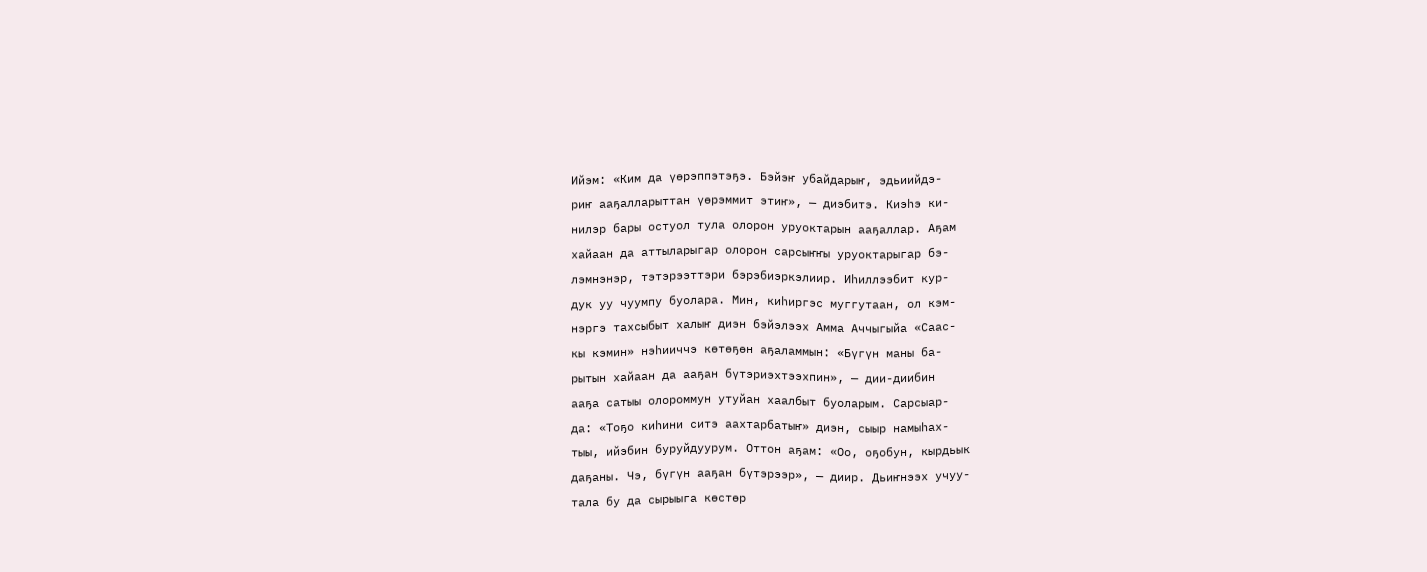Ийэм: «Ким да үөрэппэтэҕэ. Бэйэҥ убайдарыҥ, эдьиийдэ-
риҥ ааҕалларыттан үөрэммит этиҥ», — диэбитэ. Киэһэ ки-
нилэр бары остуол тула олорон уруоктарын ааҕаллар. Аҕам
хайаан да аттыларыгар олорон сарсыҥҥы уруоктарыгар бэ-
лэмнэнэр, тэтэрээттэри бэрэбиэркэлиир. Иһиллээбит кур-
дук уу чуумпу буолара. Мин, киһиргэс муггутаан, ол кэм-
нэргэ тахсыбыт халыҥ диэн бэйэлээх Амма Аччыгыйа «Саас-
кы кэмин» нэһииччэ көтөҕөн аҕаламмын: «Бүгүн маны ба-
рытын хайаан да ааҕан бүтэриэхтээхпин», — дии-диибин
ааҕа сатыы олороммун утуйан хаалбыт буоларым. Сарсыар-
да: «Тоҕо киһини ситэ аахтарбатыҥ» диэн, сыыр намыһах-
тыы, ийэбин буруйдуурум. Оттон аҕам: «Оо, оҕобун, кырдьык
даҕаны. Чэ, бүгүн ааҕан бүтэрээр», — диир. Дьиҥнээх учуу-
тала бу да сырыыга көстөр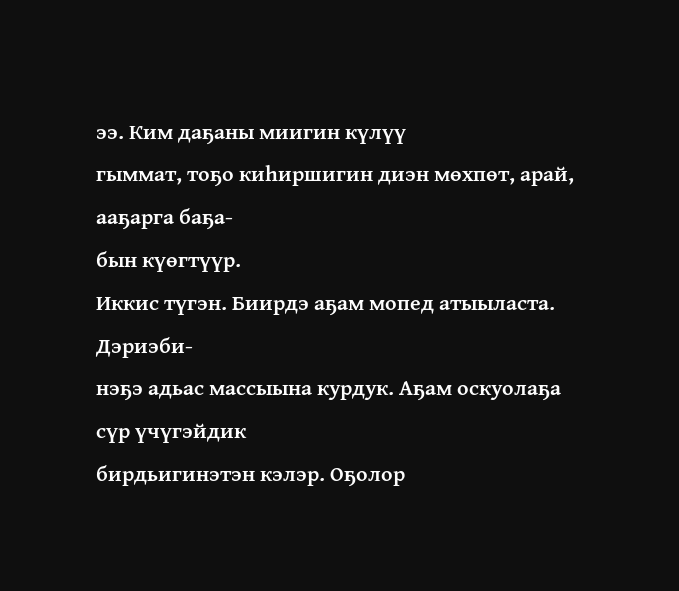ээ. Ким даҕаны миигин күлүү
гыммат, тоҕо киһиршигин диэн мөхпөт, арай, ааҕарга баҕа-
бын күөгтүүр.
Иккис түгэн. Биирдэ аҕам мопед атыыласта. Дэриэби-
нэҕэ адьас массыына курдук. Аҕам оскуолаҕа сүр үчүгэйдик
бирдьигинэтэн кэлэр. Оҕолор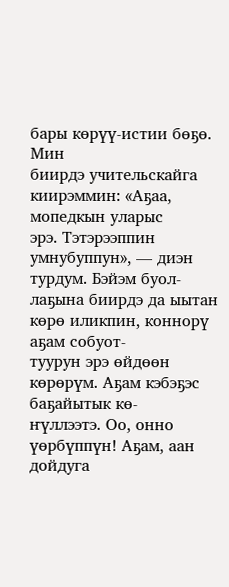бары көрүү-истии бөҕө. Мин
биирдэ учительскайга киирэммин: «Аҕаа, мопедкын уларыс
эрэ. Тэтэрээппин умнубуппун», — диэн турдум. Бэйэм буол-
лаҕына биирдэ да ыытан көрө иликпин, коннорү аҕам собуот-
туурун эрэ өйдөөн көрөрүм. Аҕам кэбэҕэс баҕайытык кө-
ҥүллээтэ. Оо, онно үөрбүппүн! Аҕам, аан дойдуга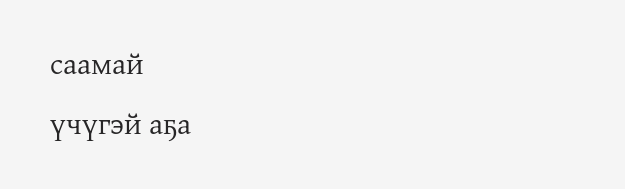саамай
үчүгэй аҕа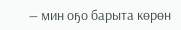— мин оҕо барыта көрөн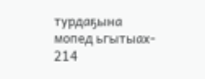турдаҕына мопед ьгытыах-
214